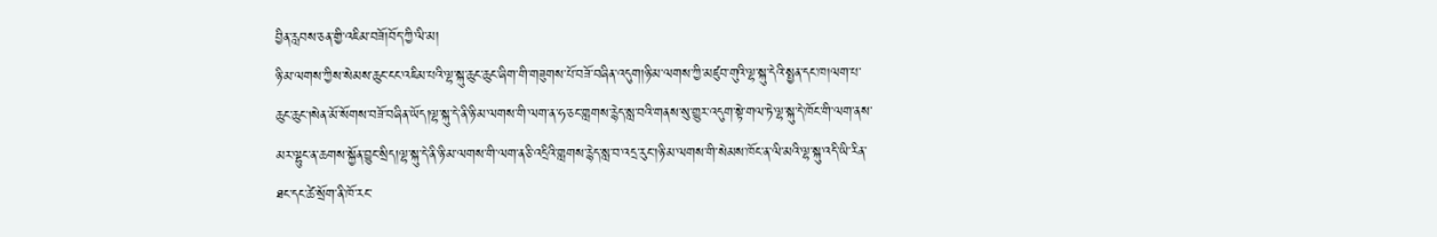བྱིན་རླབས་ཅན་གྱི་འཇིམ་བཟོ།བོད་ཀྱི་ལི་མ།
ཉི་མ་ལགས་ཀྱིས་སེམས་ཆུང་ངང་འཇིམ་པའི་ལྷ་སྐུ་ཆུང་ཆུང་ཞིག་གི་གཟུགས་པོ་བཟོ་བཞིན་འདུག།ཉི་མ་ལགས་ཀྱི་མཛུབ་གུའི་ལྷ་སྐུ་དེའི་སྤྱན་དང་ཁ།ལག་པ་ཆུང་ཆུང།སེན་མོ་སོགས་བཟོ་བཞིན་ཡོད།ལྷ་སྐུ་དེ་ནི་ཉི་མ་ལགས་གི་ལག་ན་ཧ་ཅང་གླགས་རྙེད་སླ་བའི་གནས་སུ་གྱུར་འདུག་སྟེ་གལ་ཏེ་ལྷ་སྐུ་དེ་ཁོང་གི་ལག་ནས་མར་ལྷུང་ན་ཆགས་སྐྱོན་བྱུང་སྲིད།ལྷ་སྐུ་དེ་ནི་ཉི་མ་ལགས་གི་ལག་ནཅི་འདྲིའི་གླགས་རྙེད་སླ་བ་འདྲ་རུང་།ཉི་མ་ལགས་གི་སེམས་ཁོང་ན་ལི་མའི་ལྷ་སྐུ་འདི་ཡི་རིན་ཐང་དང་ཚེ་སྲོག་ནི་ཁོ་རང་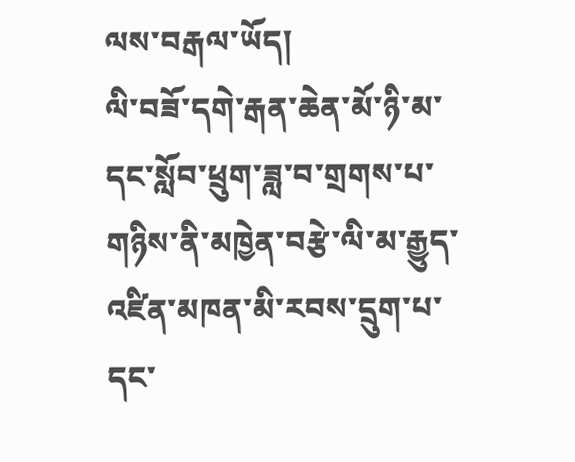ལས་བརྒལ་ཡོད།
ལི་བཟོ་དགེ་རྒན་ཆེན་མོ་ཉི་མ་དང་སློབ་ཕྲུག་ཟླ་བ་གྲགས་པ་གཉིས་ནི་མཁྱེན་བརྩེ་ལི་མ་རྒྱུད་འཛིན་མཁན་མི་རབས་དྲུག་པ་དང་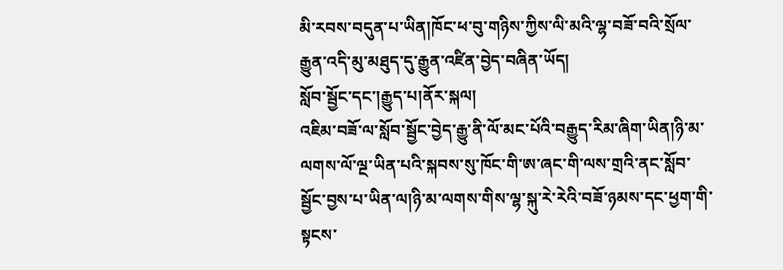མི་རབས་བདུན་པ་ཡིན།ཁོང་ཕ་བུ་གཉིས་ཀྱིས་ལི་མའི་ལྷ་བཟོ་བའི་སྲོལ་རྒྱུན་འདི་མུ་མཐུད་དུ་རྒྱུན་འཛིན་བྱེད་བཞིན་ཡོད།
སློབ་སྦྱོང་དང་།རྒྱུད་པ།ནོར་སྐལ།
འཇིམ་བཟོ་ལ་སློབ་སྦྱོང་བྱེད་རྒྱུ་ནི་ལོ་མང་པོའི་བརྒྱུད་རིམ་ཞིག་ཡིན།ཉི་མ་ལགས་ལོ་ལྔ་ཡིན་པའི་སྐབས་སུ་ཁོང་གི་ཨ་ཞང་གི་ལས་གྲའི་ནང་སློབ་སྦྱོང་བྱས་པ་ཡིན་ལ།ཉི་མ་ལགས་གིས་ལྷ་སྐུ་རེ་རེའི་བཟོ་ཉམས་དང་ཕྱག་གི་སྟངས་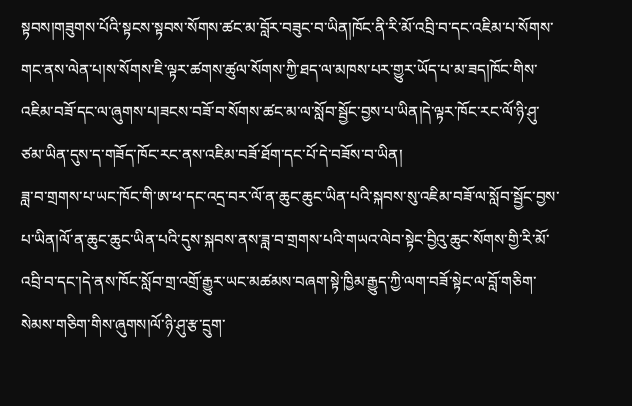སྟབས།གཟུགས་པོའི་སྟངས་སྟབས་སོགས་ཚང་མ་བློར་བཟུང་བ་ཡིན།ཁོང་ནི་རི་མོ་འབྲི་བ་དང་འཇིམ་པ་སོགས་གང་ནས་ལེན་པ།ས་སོགས་ཇི་ལྟར་ཚགས་ཚུལ་སོགས་ཀྱི་ཐད་ལ་མཁས་པར་གྱུར་ཡོད་པ་མ་ཟད།ཁོང་གིས་འཇིམ་བཟོ་དང་ལ་ཞུགས་པ།ཟངས་བཟོ་བ་སོགས་ཚང་མ་ལ་སློབ་སྦྱོང་བྱས་པ་ཡིན།དེ་ལྟར་ཁོང་རང་ལོ་ཉི་ཤུ་ཙམ་ཡིན་དུས་ད་གཟོད་ཁོང་རང་ནས་འཇིམ་བཟོ་ཐོག་དང་པོ་དེ་བཟོས་བ་ཡིན།
ཟླ་བ་གྲགས་པ་ཡང་ཁོང་གི་ཨ་ཕ་དང་འདྲ་བར་ལོ་ན་ཆུང་ཆུང་ཡིན་པའི་སྐབས་སུ་འཇིམ་བཟོ་ལ་སློབ་སྦྱོང་བྱས་པ་ཡིན།ལོ་ན་ཆུང་ཆུང་ཡིན་པའི་དུས་སྐབས་ནས་ཟླ་བ་གྲགས་པའི་གཡའ་ལེབ་སྟེང་བྱིའུ་ཆུང་སོགས་གྱི་རི་མོ་འབྲི་བ་དང་།དེ་ནས་ཁོང་སློབ་གྲ་འགྲོ་རྒྱུར་ཡང་མཚམས་བཞག་སྟེ་ཁྱིམ་རྒྱུད་ཀྱི་ལག་བཟོ་སྟེང་ལ་བློ་གཅིག་སེམས་གཅིག་གིས་ཞུགས།ལོ་ཉི་ཤུ་རྩ་དྲུག་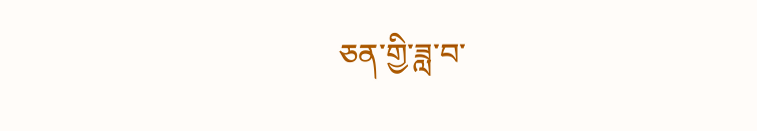ཅན་གྱི་ཟླ་བ་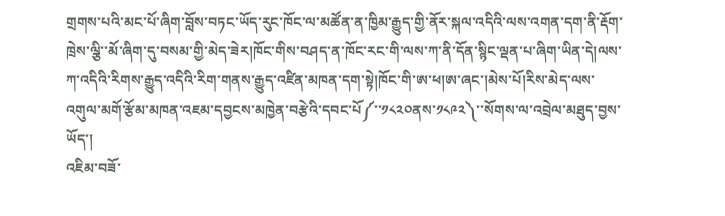གྲགས་པའི་མང་པོ་ཞིག་བློས་བཏང་ཡོད་རུང་ཁོང་ལ་མཚོན་ན་ཁྱིམ་རྒྱུད་གྱི་ནོར་སྐལ་འདིའི་ལས་འགན་དག་ནི་རྡོག་ཁྲེས་ལྕི་་མོ་ཞིག་དུ་བསམ་གྱི་མེད་ཟེར།ཁོང་གིས་བཤད་ན་ཁོང་རང་གི་ལས་ཀ་ནི་དོན་སྙིང་ལྡན་པ་ཞིག་ཡིན་དེ།ལས་ཀ་འདིའི་རིགས་རྒྱུད་འདིའི་རིག་གནས་རྒྱུད་འཛིན་མཁན་དག་སྟེ།ཁོང་གི་ཨ་ཕ།ཨ་ཞང་།མེས་པོ།རིས་མེད་ལས་འགུལ་མགོ་རྩོམ་མཁན་འཇམ་དབྱངས་མཁྱེན་བརྩེའི་དབང་པོ༼་་༡༨༢༠ནས་༡༨༩༢༽་་སོགས་ལ་འབྲེལ་མཐུད་བྱས་ཡོད་།
འཇིམ་བཟོ་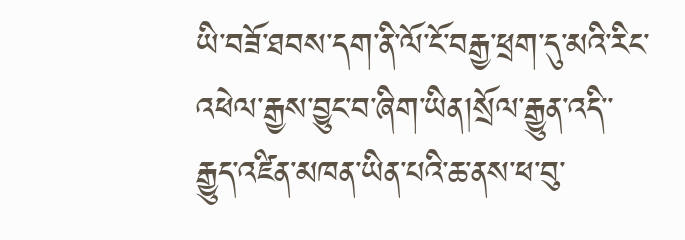ཡི་བཟོ་ཐབས་དག་ནི་ལོ་ངོ་བརྒྱ་ཕྲག་དུ་མའི་རིང་འཕེལ་རྒྱས་བྱུང་བ་ཞིག་ཡིན།སྲོལ་རྒྱུན་འདི་་རྒྱུད་འཛིན་མཁན་ཡིན་པའི་ཆ་ནས་ཕ་བུ་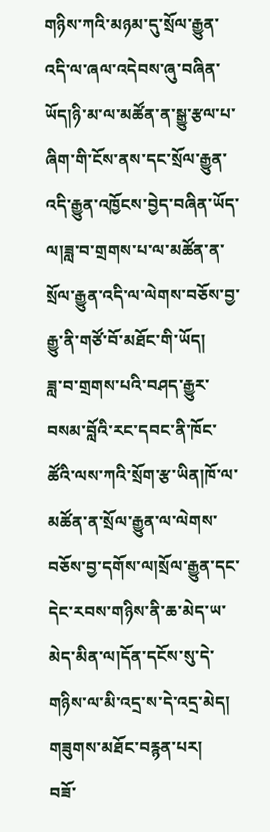གཉིས་ཀའི་མཉམ་དུ་སྲོལ་རྒྱུན་འདི་ལ་ཞལ་འདེབས་ཞུ་བཞིན་ཡོད།ཉི་མ་ལ་མཚོན་ན་སྒྱུ་རྩལ་པ་ཞིག་གི་ངོས་ནས་དང་སྲོལ་རྒྱུན་འདི་རྒྱུན་འཁྱོངས་བྱེད་བཞིན་ཡོད་ལ།ཟླ་བ་གྲགས་པ་ལ་མཚོན་ན་སྲོལ་རྒྱུན་འདི་ལ་ལེགས་བཅོས་བྱ་རྒྱུ་ནི་གཙོ་བོ་མཐོང་གི་ཡོད།
ཟླ་བ་གྲགས་པའི་བཤད་རྒྱུར་བསམ་བློའི་རང་དབང་ནི་ཁོང་ཚོའི་ལས་ཀའི་སྲོག་རྩ་ཡིན།ཁོ་ལ་མཚོན་ན་སྲོལ་རྒྱུན་ལ་ལེགས་བཅོས་བྱ་དགོས་ལ།སྲོལ་རྒྱུན་དང་དེང་རབས་གཉིས་ནི་ཆ་མེད་ཡ་མེད་མིན་ལ།དོན་དངོས་སུ་དེ་གཉིས་ལ་མི་འདྲ་ས་དེ་འདྲ་མེད།
གཟུགས་མཐོང་བརྙན་པར།
བཟོ་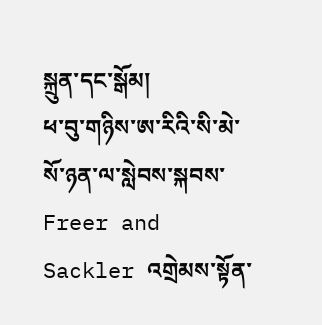སྐྲུན་དང་སྒོམ།
ཕ་བུ་གཉིས་ཨ་རིའི་སི་མེ་སོ་ཉན་ལ་སླེབས་སྐབས་Freer and Sackler འགྲེམས་སྟོན་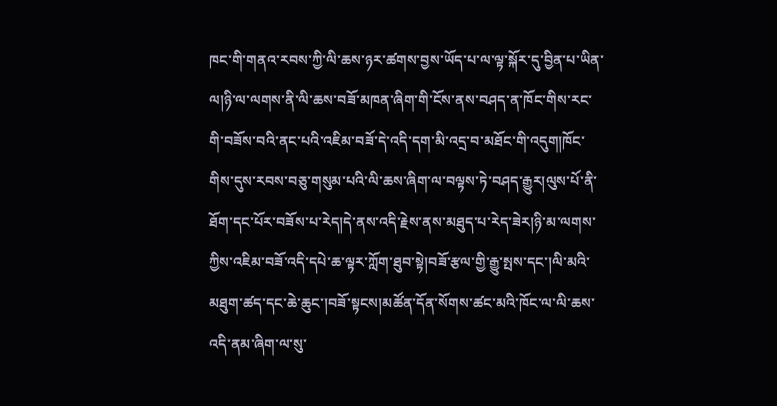ཁང་གི་གནའ་རབས་ཀྱི་ལི་ཆས་ཉར་ཚགས་བྱས་ཡོད་པ་ལ་ལྟ་སྐོར་དུ་བྱིན་པ་ཡིན་ལ།ཉི་ལ་ལགས་ནི་ལི་ཆས་བཟོ་མཁན་ཞིག་གི་ངོས་ནས་བཤད་ན་ཁོང་གིས་རང་གི་བཟོས་བའི་ནང་པའི་འཇིམ་བཟོ་དེ་འདི་དག་མི་འདྲ་བ་མཐོང་གི་འདུག།ཁོང་གིས་དུས་རབས་བཅུ་གསུམ་པའི་ལི་ཆས་ཞིག་ལ་བལྟས་ཏེ་བཤད་རྒྱུར།ལུས་པོ་ནི་ཐོག་དང་པོར་བཟོས་པ་རེད།དེ་ནས་འདི་རྗེས་ནས་མཐུད་པ་རེད་ཟེར།ཉི་མ་ལགས་ཀྱིས་འཇིམ་བཟོ་འདི་དཔེ་ཆ་ལྟར་ཀློག་ཐུབ་སྟེ།བཟོ་རྩལ་གྱི་རྒྱུ་སྤས་དང་།ལི་མའི་མཐུག་ཚད་དང་ཆེ་ཆུང་།བཟོ་སྟངས།མཚོན་དོན་སོགས་ཚང་མའི་ཁོང་ལ་ལི་ཆས་འདི་ནམ་ཞིག་ལ་སུ་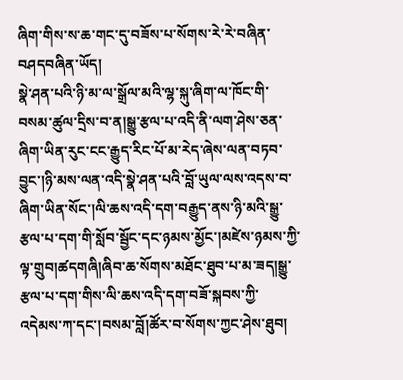ཞིག་གིས་ས་ཆ་གང་དུ་བཟོས་པ་སོགས་རེ་རེ་བཞིན་བཤདབཞིན་ཡོད།
སྣེ་ཤན་པའི་ཉི་མ་ལ་སྒྲོལ་མའི་ལྷ་སྐུ་ཞིག་ལ་ཁོང་གི་བསམ་ཚུལ་དྲིས་བ་ན།སྒྱུ་རྩལ་པ་འདི་ནི་ལག་ཤེས་ཅན་ཞིག་ཡིན་རུང་ངང་རྒྱུད་རིང་པོ་མ་རེད་ཞེས་ལན་བཏབ་བྱུང་།ཉི་མས་ལན་འདི་སྣེ་ཤན་པའི་བློ་ཡུལ་ལས་འདས་བ་ཞིག་ཡིན་སོང་།ལི་ཆས་འདི་དག་བརྒྱུད་ནས་ཉི་མའི་སྒྱུ་རྩལ་པ་དག་གི་སློབ་སྦྱོང་དང་ཉམས་མྱོང་།མཛེས་ཉམས་ཀྱི་ལྟ་གྲུབ།ཚདགཞི།ཞིབ་ཆ་སོགས་མཐོང་ཐུབ་པ་མ་ཟད།སྒྱུ་རྩལ་པ་དག་གིས་ལི་ཆས་འདི་དག་བཟོ་སྐབས་ཀྱི་འདེམས་ཀ་དང་།བསམ་བློ།ཚོར་བ་སོགས་ཀྱང་ཤེས་ཐུབ།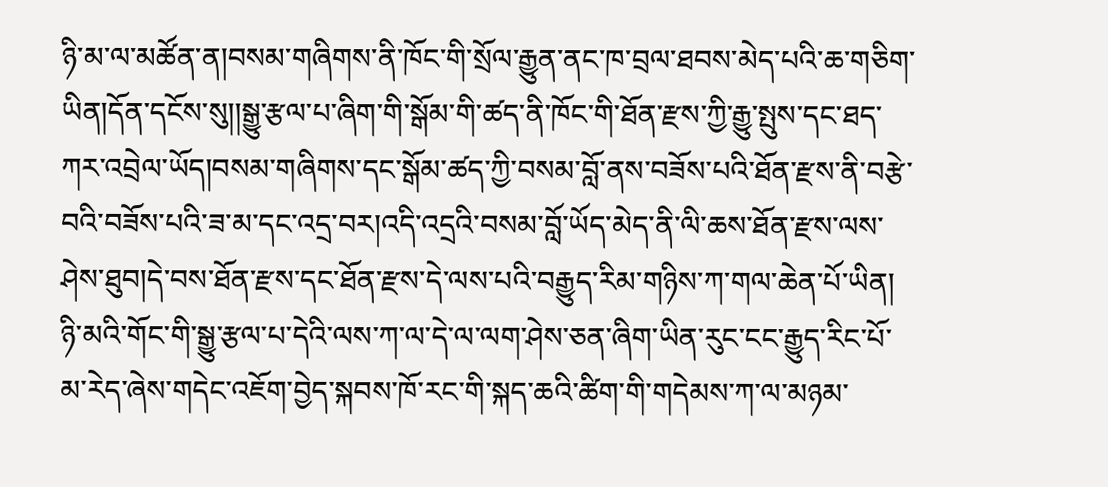ཉི་མ་ལ་མཚོན་ན།བསམ་གཞིགས་ནི་ཁོང་གི་སྲོལ་རྒྱུན་ནང་ཁ་བྲལ་ཐབས་མེད་པའི་ཆ་གཅིག་ཡིན།དོན་དངོས་སུ།།སྒྱུ་རྩལ་པ་ཞིག་གི་སྒོམ་གི་ཚད་ནི་ཁོང་གི་ཐོན་རྫས་ཀྱི་རྒྱུ་སྤུས་དང་ཐད་ཀར་འབྲེལ་ཡོད།བསམ་གཞིགས་དང་སྒོམ་ཚད་ཀྱི་བསམ་བློ་ནས་བཟོས་པའི་ཐོན་རྫས་ནི་བརྩེ་བའི་བཟོས་པའི་ཟ་མ་དང་འདྲ་བར།འདི་འདྲའི་བསམ་བློ་ཡོད་མེད་ནི་ལི་ཆས་ཐོན་རྫས་ལས་ཤེས་ཐུབ།དེ་བས་ཐོན་རྫས་དང་ཐོན་རྫས་དེ་ལས་པའི་བརྒྱུད་རིམ་གཉིས་ཀ་གལ་ཆེན་པོ་ཡིན།
ཉི་མའི་གོང་གི་སྒྱུ་རྩལ་པ་དེའི་ལས་ཀ་ལ་དེ་ལ་ལག་ཤེས་ཅན་ཞིག་ཡིན་རུང་ངང་རྒྱུད་རིང་པོ་མ་རེད་ཞེས་གདེང་འཇོག་བྱེད་སྐབས་ཁོ་རང་གི་སྐད་ཆའི་ཚིག་གི་གདེམས་ཀ་ལ་མཉམ་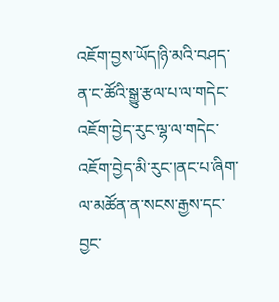འཇོག་བྱས་ཡོད།ཉི་མའི་བཤད་ན་ང་ཚོའི་སྒྱུ་རྩལ་པ་ལ་གདེང་འཇོག་བྱེད་རུང་ལྷ་ལ་གདེང་འཇོག་བྱེད་མི་རུང་།ནང་པ་ཞིག་ལ་མཚོན་ན་སངས་རྒྱས་དང་བྱང་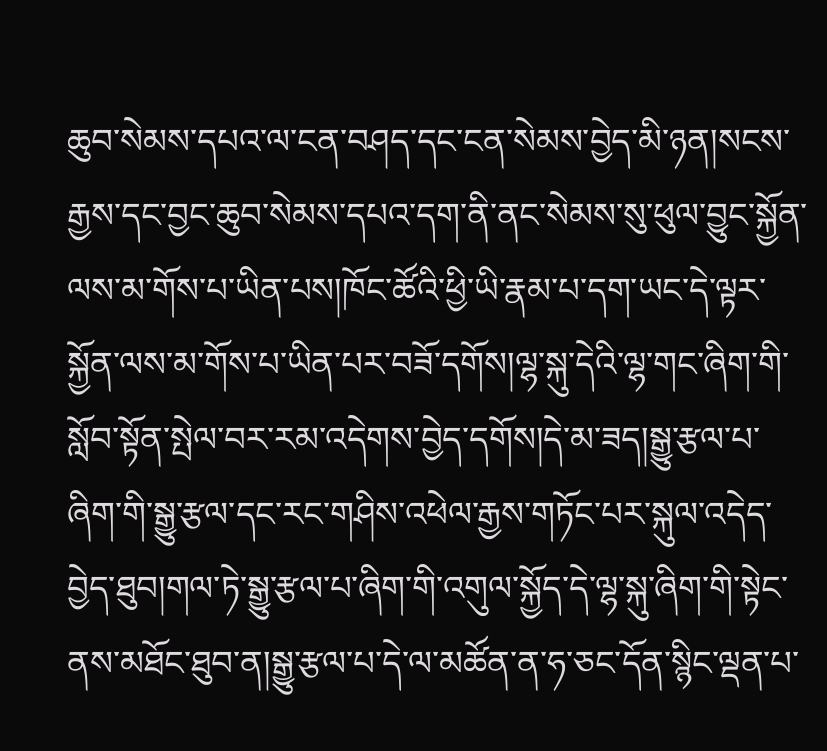ཆུབ་སེམས་དཔའ་ལ་ངན་བཤད་དང་ངན་སེམས་བྱེད་མི་ཉན།སངས་རྒྱས་དང་བྱང་ཆུབ་སེམས་དཔའ་དག་ནི་ནང་སེམས་སུ་ཕུལ་བྱུང་སྐྱོན་ལས་མ་གོས་པ་ཡིན་པས།ཁོང་ཚོའི་ཕྱི་ཡི་རྣམ་པ་དག་ཡང་དེ་ལྟར་སྐྱོན་ལས་མ་གོས་པ་ཡིན་པར་བཟོ་དགོས།ལྷ་སྐུ་དེའི་ལྷ་གང་ཞིག་གི་སློབ་སྟོན་སྤེལ་བར་རམ་འདེགས་བྱེད་དགོས།དེ་མ་ཟད།སྒྱུ་རྩལ་པ་ཞིག་གི་སྒྱུ་རྩལ་དང་རང་གཤིས་འཕེལ་རྒྱས་གཏོང་པར་སྐུལ་འདེད་བྱེད་ཐུབ།གལ་ཏེ་སྒྱུ་རྩལ་པ་ཞིག་གི་འགུལ་སྐྱོད་དེ་ལྷ་སྐུ་ཞིག་གི་སྟེང་ནས་མཐོང་ཐུབ་ན།སྒྱུ་རྩལ་པ་དེ་ལ་མཚོན་ན་ཧ་ཅང་དོན་སྙིང་ལྡན་པ་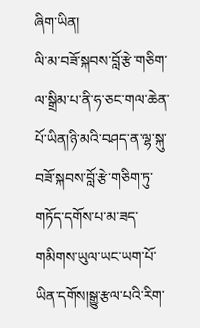ཞིག་ཡིན།
ལི་མ་བཟོ་སྐབས་བློ་རྩེ་གཅིག་ལ་སྒྲིམ་པ་ནི་ཧ་ཅང་གལ་ཆེན་པོ་ཡིན།ཉི་མའི་བཤད་ན་ལྷ་སྐུ་བཟོ་སྐབས་བློ་རྩེ་གཅིག་ཏུ་གཏོད་དགོས་པ་མ་ཟད་གམིགས་ཡུལ་ཡང་ཡག་པོ་ཡིན་དགོས།སྒྱུ་རྩལ་པའི་རིག་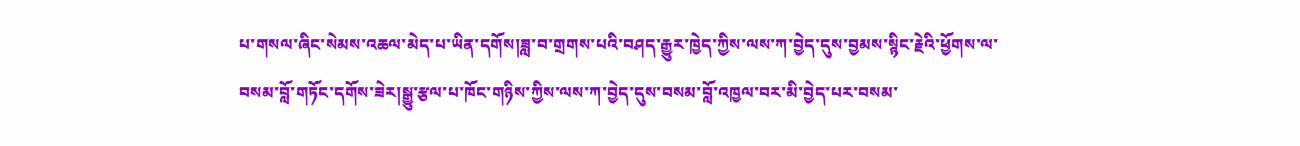པ་གསལ་ཞིང་སེམས་འཆལ་མེད་པ་ཡིན་དགོས།ཟླ་བ་གྲགས་པའི་བཤད་རྒྱུར་ཁྱེད་ཀྱིས་ལས་ཀ་བྱེད་དུས་བྱམས་སྙིང་རྗེའི་ཕྱོགས་ལ་བསམ་བློ་གཏོང་དགོས་ཟེར།སྒྱུ་རྩལ་པ་ཁོང་གཉིས་ཀྱིས་ལས་ཀ་བྱེད་དུས་བསམ་བློ་འཁྱལ་བར་མི་བྱེད་པར་བསམ་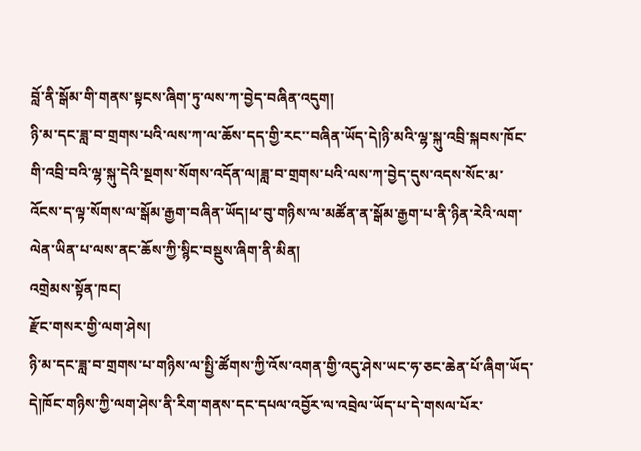བློ་ནི་སྒོམ་གི་གནས་སྟངས་ཞིག་ཏུ་ལས་ཀ་བྱེད་བཞིན་འདུག།
ཉི་མ་དང་ཟླ་བ་གྲགས་པའི་ལས་ཀ་ལ་ཆོས་དད་གྱི་རང་་བཞིན་ཡོད་དེ།ཉི་མའི་ལྷ་སྐུ་འབྲི་སྐབས་ཁོང་གི་འབྲི་བའི་ལྷ་སྐུ་དེའི་སྔགས་སོགས་འདོན་ལ།ཟླ་བ་གྲགས་པའི་ལས་ཀ་བྱེད་དུས་འདས་སོང་མ་འོངས་ད་ལྟ་སོགས་ལ་སྒོམ་རྒྱག་བཞིན་ཡོད།ཕ་བུ་གཉིས་ལ་མཚོན་ན་སྒོམ་རྒྱག་པ་ནི་ཉིན་རེའི་ལག་ལེན་ཡིན་པ་ལས་ནང་ཆོས་ཀྱི་སྙིང་བསྡུས་ཞིག་ནི་མིན།
འགྲེམས་སྟོན་ཁང།
རྫོང་གསར་གྱི་ལག་ཤེས།
ཉི་མ་དང་ཟླ་བ་གྲགས་པ་གཉིས་ལ་སྤྱི་ཚོགས་ཀྱི་འོས་འགན་གྱི་འདུ་ཤེས་ཡང་ཧ་ཅང་ཆེན་པོ་ཞིག་ཡོད་དེ།ཁོང་གཉིས་ཀྱི་ལག་ཤེས་ནི་རིག་གནས་དང་དཔལ་འབྱོར་ལ་འབྲེལ་ཡོད་པ་དེ་གསལ་པོར་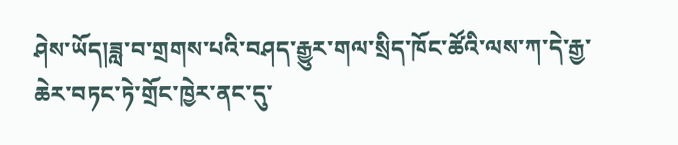ཤེས་ཡོད།ཟླ་བ་གྲགས་པའི་བཤད་རྒྱུར་གལ་སྲིད་ཁོང་ཚོའི་ལས་ཀ་དེ་རྒྱ་ཆེར་བཏང་ཏེ་གྲོང་ཁྱེར་ནང་དུ་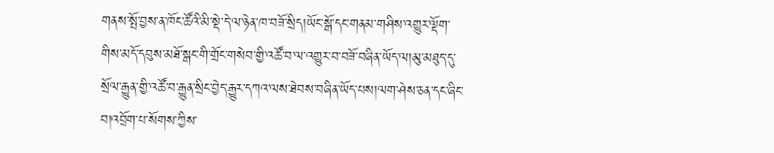གནས་སྤོ་བྱས་ན་ཁོང་ཚོའི་མི་སྡེ་དེ་ལ་ཉེན་ཁ་བཟོ་སྲིད།ཡོང་སྒོ་དང་གནམ་གཤིས་འགྱུར་ལྡོག་གིས་མདོ་དབུས་མཐོ་སྒང་གི་གྲོང་གསེབ་གྱི་འཚོ་བ་ལ་འགྱུར་བ་བཟོ་བཞིན་ཡོད་ལ།མུ་མཐུད་དུ་སྲོལ་རྒྱུན་གྱི་འཚོ་བ་རྒྱུན་སྲིང་བྱེད་རྒྱུར་དཀའ་ལས་ཐེབས་བཞིན་ཡོད་པས།ལག་ཤེས་ཅན་དང་ཞིང་བ།འབྲོག་པ་སོགས་ཀྱིས་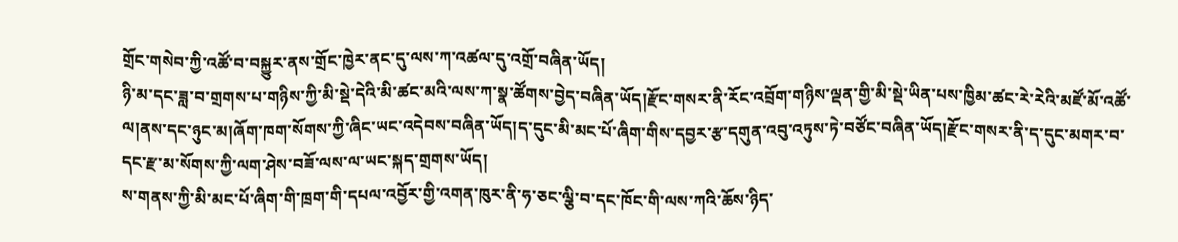གྲོང་གསེབ་ཀྱི་འཚོ་བ་བསྐྱུར་ནས་གྲོང་ཁྱེར་ནང་དུ་ལས་ཀ་འཚལ་དུ་འགྲོ་བཞིན་ཡོད།
ཉི་མ་དང་ཟླ་བ་གྲགས་པ་གཉིས་ཀྱི་མི་སྡེ་དེའི་མི་ཚང་མའི་ལས་ཀ་སྣ་ཚོགས་བྱེད་བཞིན་ཡོད།རྫོང་གསར་ནི་རོང་འབྲོག་གཉིས་ལྡན་གྱི་མི་སྡེ་ཡིན་པས་ཁྱིམ་ཚང་རེ་རེའི་མཛོ་མོ་འཚོ་ལ།ནས་དང་ཉུང་མ།ཞོག་ཁག་སོགས་ཀྱི་ཞིང་ཡང་འདེབས་བཞིན་ཡོད།ད་དུང་མི་མང་པོ་ཞིག་གིས་དབྱར་རྩ་དགུན་འབུ་འཏུས་ཏེ་བཙོང་བཞིན་ཡོད།རྫོང་གསར་ནི་ད་དུང་མགར་བ་དང་རྫ་མ་སོགས་ཀྱི་ལག་ཤེས་བཟོ་ལས་ལ་ཡང་སྐད་གྲགས་ཡོད།
ས་གནས་ཀྱི་མི་མང་པོ་ཞིག་གི་ཁྲག་གི་དཔལ་འབྱོར་གྱི་འགན་ཁུར་ནི་ཧ་ཅང་ལྕི་བ་དང་ཁོང་གི་ལས་ཀའི་ཆོས་ཉིད་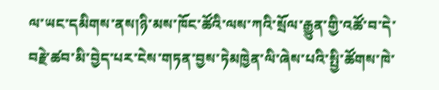ལ་ཡང་དམིགས་ནས།ཉི་མས་ཁོང་ཚོའི་ལས་ཀའི་སྲོལ་རྒྱུན་གྱི་འཚོ་བ་དེ་བརྗེ་ཚབ་མི་བྱེད་པར་ངེས་གཏན་བྱས་ཏེམཁྱེན་ལི་ཞེས་པའི་སྤྱི་ཚོགས་ཁེ་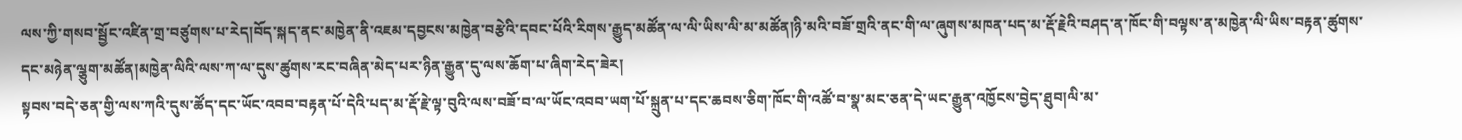ལས་ཀྱི་གསབ་སྦྱོང་འཛིན་གྲ་བཙུགས་པ་རེད།བོད་སྐད་ནང་མཁྱེན་ནི་འཇམ་དབྱངས་མཁྱེན་བརྩེའི་དབང་པོའི་རིགས་རྒྱུད་མཚོན་ལ་ལི་ཡིས་ལི་མ་མཚོན།ཉི་མའི་བཟོ་གྲའི་ནང་གི་ལ་ཞུགས་མཁན་པད་མ་རྡོ་རྗེའི་བཤད་ན་ཁོང་གི་བལྟས་ན་མཁྱེན་ལི་ཡིས་བརྟན་ཚུགས་དང་མཉེན་ལྕུག་མཚོན།མཁྱེན་ལིའི་ལས་ཀ་ལ་དུས་ཚུགས་རང་བཞིན་མེད་པར་ཉིན་རྒྱུན་དུ་ལས་ཆོག་པ་ཞིག་རེད་ཟེར།
སྟབས་བདེ་ཅན་གྱི་ལས་ཀའི་དུས་ཚོད་དང་ཡོང་འབབ་བརྟན་པོ་དེའི་པད་མ་རྡོ་རྗེ་ལྟ་བུའི་ལས་བཟོ་བ་ལ་ཡོང་འབབ་ཡག་པོ་སྐྲུན་པ་དང་ཆབས་ཅིག་ཁོང་གི་འཚོ་བ་སྣ་མང་ཅན་དེ་ཡང་རྒྱུན་འཁྱོངས་བྱེད་ཐུབ།ལི་མ་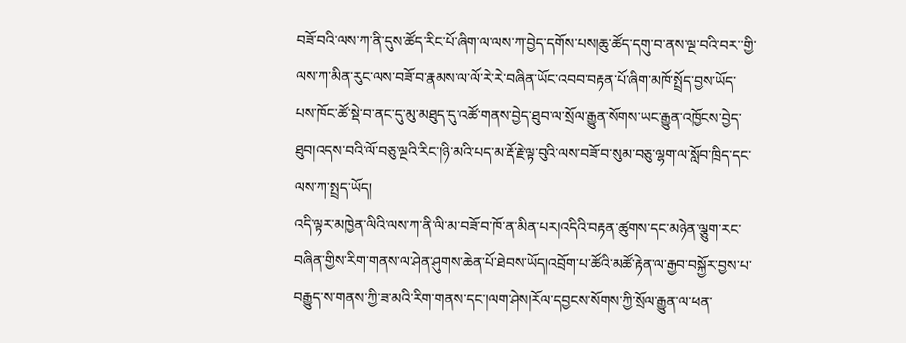བཟོ་བའི་ལས་ཀ་ནི་དུས་ཚོད་རིང་པོ་ཞིག་ལ་ལས་ཀ་བྱེད་དགོས་པས།ཆུ་ཚོད་དགུ་བ་ནས་ལྔ་བའི་བར་་གྱི་ལས་ཀ་མིན་རུང་ལས་བཟོ་བ་རྣམས་ལ་ལོ་རེ་རེ་བཞིན་ཡོང་འབབ་བརྟན་པོ་ཞིག་མཁོ་སྤྲོད་བྱས་ཡོད་པས་ཁོང་ཚོ་སྡེ་བ་ནང་དུ་མུ་མཐུད་དུ་འཚོ་གནས་བྱེད་ཐུབ་ལ་སྲོལ་རྒྱུན་སོགས་ཡང་རྒྱུན་འཁྱོངས་བྱེད་ཐུབ།འདས་བའི་ལོ་བཅུ་ལྔའི་རིང་།ཉི་མའི་པད་མ་རྡོ་རྗེ་ལྟ་བུའི་ལས་བཟོ་བ་སུམ་བཅུ་ལྷག་ལ་སློབ་ཁྲིད་དང་ལས་ཀ་སྤྲད་ཡོད།
འདི་ལྟར་མཁྱེན་ལིའི་ལས་ཀ་ནི་ལི་མ་བཟོ་བ་ཁོ་ན་མིན་པར།འདིའི་བརྟན་ཚུགས་དང་མཉེན་ལྕུག་རང་བཞིན་གྱིས་རིག་གནས་ལ་ཤེན་ཤུགས་ཆེན་པོ་ཐེབས་ཡོད།འབྲོག་པ་ཚོའི་མཚོ་རྟེན་ལ་རྒྱབ་བསྐྱོར་བྱས་པ་བརྒྱུད་ས་གནས་ཀྱི་ཟ་མའི་རིག་གནས་དང་།ལག་ཤེས།རོལ་དབྱངས་སོགས་ཀྱི་སྲོལ་རྒྱུན་ལ་ཕན་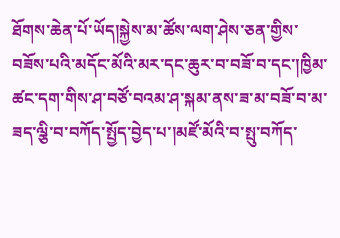ཐོགས་ཆེན་པོ་ཡོད།སྐྱེས་མ་ཚོས་ལག་ཤེས་ཅན་གྱིས་བཟོས་པའི་མདོང་མོའི་མར་དང་ཆུར་བ་བཟོ་བ་དང་།ཁྱིམ་ཚང་དག་གིས་ཤ་བཙོ་བའམ་ཤ་སྐམ་ནས་ཟ་མ་བཟོ་བ་མ་ཟད་ལྕི་བ་བཀོད་སྤྱོད་བྱེད་པ་།མཛོ་མོའི་བ་སྤུ་བཀོད་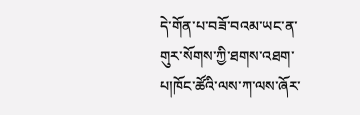དེ་གོན་པ་བཟོ་བའམ་ཡང་ན་གུར་སོགས་ཀྱི་ཐགས་འཐག་པ།ཁོང་ཚོའི་ལས་ཀ་ལས་ཞོར་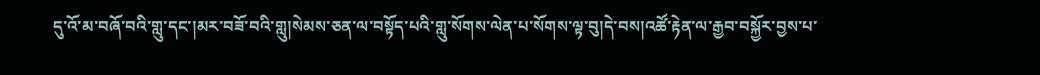དུ་འོ་མ་བཞོ་བའི་གླུ་དང་།མར་བཟོ་བའི་གླུ།སེམས་ཅན་ལ་བསྟོད་པའི་གླུ་སོགས་ལེན་པ་སོགས་ལྟ་བུ།དེ་བས།འཚོ་རྟེན་ལ་རྒྱབ་བསྐྱོར་བྱས་པ་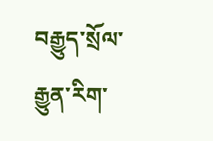བརྒྱུད་སྲོལ་རྒྱུན་རིག་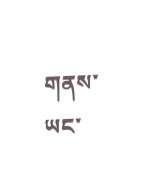གནས་ཡང་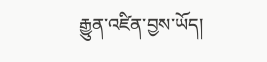རྒྱུན་འཛིན་བྱས་ཡོད།